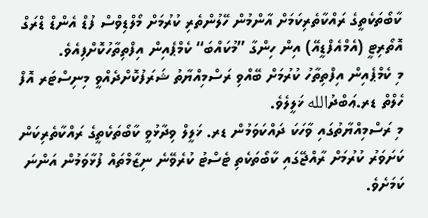ކާބޯތަކެތީގެ ރައްކާތެރިކަމަށް އާންމުން ހޭލުންތެރި ކުރުމަށް މޯލްޑިވްސް ފުޑް އެންޑް ޑްރަގް އޮތޯރިޓީ (އެމްއެފްޑީއޭ) އިން ހިންގާ ”މުކައްބަ“ ކެމްޕެއިން އިފްތިތާހުކޮށްފިއެވެ.
މި ކެމްޕެއިން އިފްތިތާހު ކުރުމަށް ބޭއްވި ރަސްމިއްޔާތު ޝަރަފުކޮށްދެއްވީ މިނިސްޓަރ އޮފް ހެލްތް ޑރ.ޢަބްދުالله ޚަލީލެވެ.
މި ރަސްމިއްޔާތުގައި ވާހަކަ ދައްކަވަމުން ޑރ. ޚަލީލް ވިދާޅުވީ ކާބޯތަކެތީގެ ރައްކާތެރިކަން ކަށަވަރު ކުރުމަށް ރާއްޖޭގައި ކާބޯތަކެތި ޓެސްޓު ކުރެވޭނެ ނިޒާމްތައް ފުޅާވަމުން އަންނަ ކަމަށެވެ.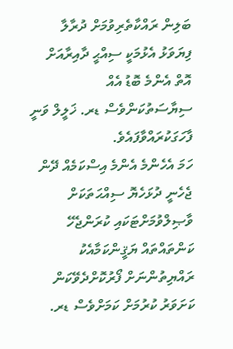ބަލިން ރައްކާތެރިވުމަށް ދުރާލާ ފިޔަވަޅު އެޅުމަކީ ސިއްޙީ ދާއިރާއަށް އޮތް އެންމެ ބޮޑު އެއް ސިޔާސަތުކަންވެސް ޑރ. ޚަލީލް ވަނީ ފާހަގަކުރައްވާފައެވެ.
ހަމަ އެހެންމެ އެންމެ އިސްކަމެއް ދޭން ޖެހެނީ ދުޅަހެޔޮ ސިއްޙަތަކަށް ވާޞިލްވުމަށްޓަކައި ކުރަންޖެހޭ ކަންތައްތައް ޔަޤީންކަމާއެކު ރައްޔިތުންނަށް ފޯރުކޮށްދެވޭކަން ކަށަވަރު ކުރުމަށް ކަމަށްވެސް ޑރ.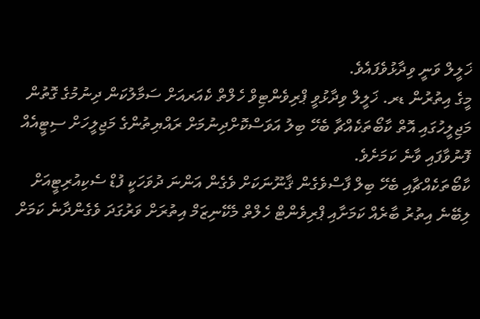ޚަލީލް ވަނީ ވިދާޅުވެފައެވެ.
މީގެ އިތުރުން ޑރ. ޚަލީލް ވިދާޅުވީ ޕްރިވެންޓިވް ހެލްތް ކެއަރއަށް ސަމާލުކަން ދިނުމުގެ ގޮތުން މަޖިލީހުގައި އޮތް ކާބޯތަކެއްޗާ ބެހޭ ބިލު އަވަސްކޮށްދިނުމަށް ރައްޔިތުންގެ މަޖިލީހަށް ސިޓީއެއް ފޮނުވާފައި ވާނެ ކަމަށެވެ.
ކާބޯތަކެއްޗާއި ބެހޭ ބިލް ފާސްވެގެން ޤާނޫނަކަށް ވެގެން އަންނަ ދުވަހަކީ ފުޑް ސެކިއުރިޓީއަށް ލިބޭނެ އިތުރު ބާރެއް ކަމަށާއި ޕްރިވެންޓް ހެލްތް މެކޭނިޒަމް އިތުރަށް ވަރުގަދަ ވެގެންދާނެ ކަމަށް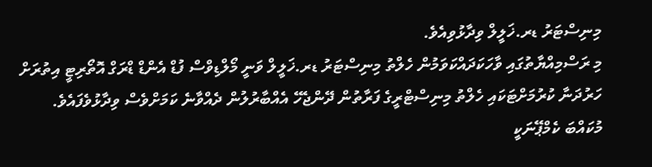މިނިސްޓަރު ޑރ.ޚަލީލް ވިދާޅުވިއެވެ.
މި ރަސްމިއްޔާތުގައި ވާހަކަދައްކަވަމުން ހެލްތު މިނިސްޓަރު ޑރ.ޚަލީލް ވަނީ މޯލްޑިވްސް ފުޑް އެންޑް ޑްރަގް އޮތޯރިޓީ އިތުރަށް ހަރުދަނާ ކުރުމަށްޓަކައި ހެލްތު މިނިސްޓްރީގެ ފަރާތުން ދޭންޖެހޭ އެއްބާރުލުން ދެއްވާނެ ކަމަށްވެސް ވިދާޅުވެފައެވެ.
މުކައްބަ ކެމްޕޭނަކީ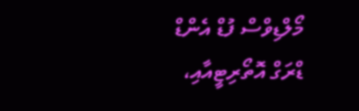މޯލްޑިވްސް ފުޑް އެންޑް ޑްރަގް އޮތޯރިޓީއާއި،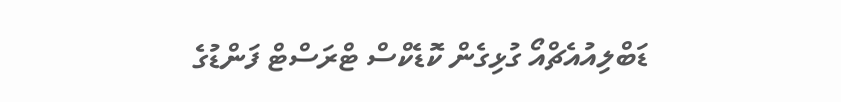ޑަބްލިއުއެޗްއޯ ގުޅިގެން ކޮޑެކްސް ޓްރަސްޓް ފަންޑުގެ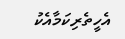އެހީތެރިކަމާއެކު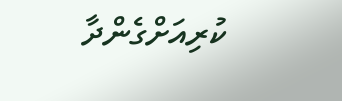ކުރިއަށްގެންދާ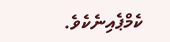ކެމްޕެއިނެކެވެ.